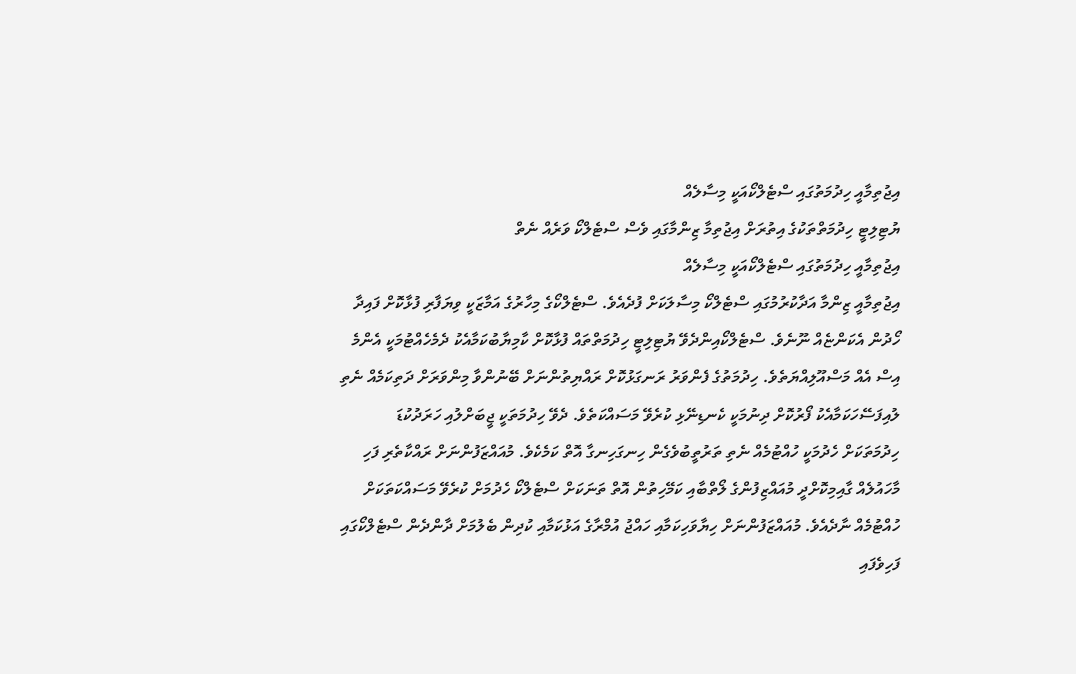އިޖުތިމާއީ ހިދުމަތުގައި ސްޓެލްކޯއަކީ މިސާލެއް
ޔުޓިލިޓީ ހިދުމަތްތަކުގެ އިތުރަށް އިޖުތިމާ ޒިންމާގައި ވެސް ސްޓެލްކޯ ވަރެއް ނެތް
އިޖުތިމާއީ ހިދުމަތުގައި ސްޓެލްކޯއަކީ މިސާލެއް
އިޖުތިމާއީ ޒިންމާ އަދާކުރުމުގައި ސްޓެލްކޯ މިސާލަކަށް ފުދެއެވެ. ސްޓެލްކޯގެ މިހާރުގެ އަމާޒަކީ ވިޔަފާރި ފުޅާކޮށް ފައިދާ ހޯދުން އެކަންޏެއް ނޫނެވެ. ސްޓެލްކޯއިންދެވޭ ޔުޓިލިޓީ ހިދުމަތްތައް ފުޅާކޮށް ކާމިޔާބުކަމާއެކު ދެމެހެއްޓުމަކީ އެންމެ އިސް އެއް މަސްއޫލިއްޔަތެވެ. ހިދުމަތުގެ ފެންވަރު ރަނގަޅުކޮށް ރައްޔިތުންނަށް ބޭނުންވާ މިންވަރަށް ދަތިކަމެއް ނެތި ލުއިފަސޭހަކަމާއެކު ފޯރުކޮށް ދިނުމަކީ ކެނޑިނޭޅި ކުރެވޭ މަސައްކަތެވެ. ދެވޭ ހިދުމަތަކީ ޖީބަށްލުއި ހަރަދުކުޑަ ހިދުމަތަކަށް ހެދުމަކީ ހުއްޓުމެއް ނެތި ތަރުތީބުވެގެން ހިނގަހިނގާ އޮތް ކަމެކެވެ. މުއައްޒަފުންނަށް ރައްކާތެރި ފަހި މާހައުލެއް ގާއިމިކޮށްދީ މުއައްޒިފުންގެ ލޯތްބާއި ކަމޭހިތުން އޮތް ތަނަކަށް ސްޓެލްކޯ ހެދުމަށް ކުރެވޭ މަސައްކަތަކަށް ހުއްޓުމެއް ނާދެއެވެ. މުއައްޒަފުންނަށް ހިޔާވަހިކަމާއި ހައްޖު އުމްރާގެ އަޅުކަމާއި ކުދިން ބެލުމަށް ދާންދެން ސްޓެލްކޯގައި ފަހިވެފައި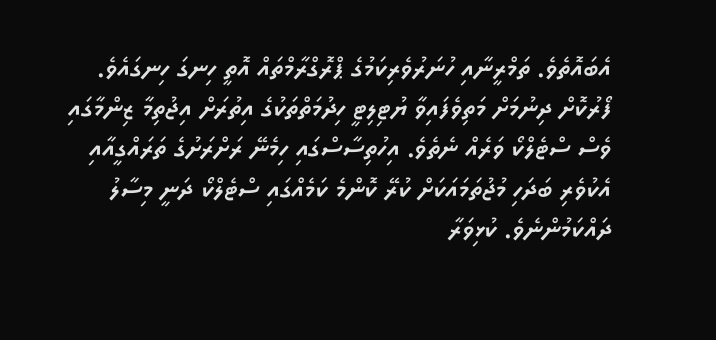އެބައޮތެވެ. ތަމްރީނާއި ހުނަރުވެރިކަމުގެ ޕްރޮގްރާމްތައް އޮތީ ހިނގަ ހިނގައެވެ.
ފޯރުކޮށް ދިނުމަށް މަތިވެފައިވާ ޔުޓިލިޓީ ހިދުމަތްތަކުގެ އިތުރަށް އިޖުތިމާ ޒިންމާގައި ވެސް ސްޓެލްކޯ ވަރެއް ނެތެވެ. އިހުތިސާސްގައި ހިމެނޭ ރަށްރަށުގެ ތަރައްގީއާއި އެކުވެރި ބަދަހި މުޖުތަމައަކަށް ކުރޭ ކޮންމެ ކަމެއްގައި ސްޓެލްކޯ ދަނީ މިސާލު ދައްކަމުންނެވެ. ކުޅިވަރާ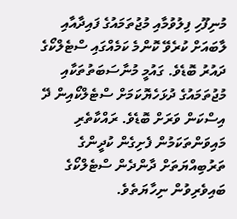މުނިފޫހި ފިލުވުމާއި މުޖުތަމައުގެ ފައިދާއާއި ލާބައަށް ކުރެވޭ ކޮންމެ ކަމެއްގައި ސްޓެލްކޯގެ ދައުރު ބޮޑެވެ. ގައުމީ މުނާސަބަތުތަކާއި މުޖުތަމައުގެ ދުޅަހެޔޮކަމަށް ސްޓެލްކޯއިން ދޭ އިސްކަން ވަރަށް ބޮޑެވެ. ރައްކާތެރި މައިވަންތަކަމުން ފެށިގެން ކުދީންގެ ތަރުބިއްޔަތަށް ދާންދެން ސްޓެލްކޯގެ ބައިވެރިވުން ނިހާޔަތެވެ.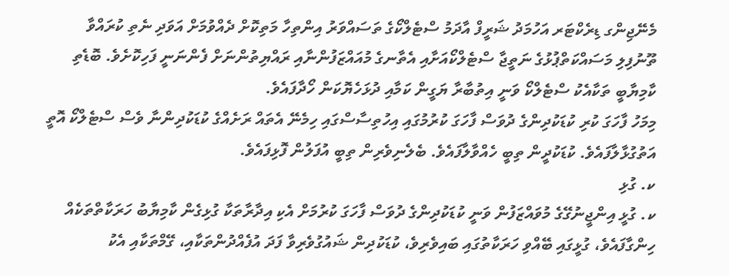މެނޭޖިންގ ޑިރެކްޓަރ އަހުމަދު ޝަރީފް އާދަމު ސްޓެލްކޯގެ ތަސައްވަރު އިންތިހާ މަތިކޮށް ދެއްވުމަށް އަވަދި ނެތި ކުރައްވާ ތޫނުފިލި މަސައްކަތްޕުޅުގެ ނަތީޖާ ސްޓެލްކޯއަށާއި އެތާނގެ މުއައްޒަފުންނާއި ރައްޔިތުންނަށް ފެންނަނީ ފަހިކޮށެވެ. ބޮޑެތި ކާމިޔާބީ ތަކާއެކު ސްޓެލްކޯ ވަނީ އިތުބާރާ ޔަގީން ކަމާއި ދުޅަހެޔޮކަން ހޯދާފައެވެ.
މިމަހު ފާހަގަ ކުރި ކުޑަކުދިންގެ ދުވަސް ފާހަގަ ކުރުމުގައި އިހުތިސާސްގައި ހިމެނޭ އެތައް ރަށެއްގެ ކުޑަކުދިންނާ ވެސް ސްޓެލްކޯ އޮތީ އަތުގުޅާލާފައެވެ. ކުޑަކުދީން ތިބީ ހެއްވާލާފައެވެ. ބެލެނިވެރިން ތިބީ އުފަލުން ފޮޅިފައެވެ.
ކ. ގުޅި
ކ. ގުޅީ އިންޖީނުގޭގެ މުވައްޒަފުން ވަނީ ކުޑަކުދިންގެ ދުވަސް ފާހަގަ ކުރުމަށް އެކި އިދާރާތަކާ ގުޅިގެން ކާމިޔާބު ހަރަކާތްތަކެއް ހިންގާފައެވެ، ގުޅީގައި ބޭއްވި ހަރަކާތުގައި ބައިވެރިވެ، ކުޑަކުދިން ޝައުގުވެރިވާ ފަދަ އުފެއްދުންތަކާއި، ގޭމްތަކާއި އެކު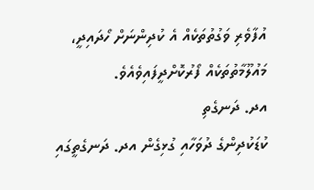އުފާވެރި ވަގުތުތަކެއް އެ ކުދިންނަށް ހޯދައިދީ، މައުލޫމާތުތަކެއް ފޯރުކޮށްދީފައިވެއެވެ.
އދ. ދަނގެތި
ކުޑަކުދިންގެ ދުވަހާއި ގުޅިގެން އދ. ދަނގެތީގައި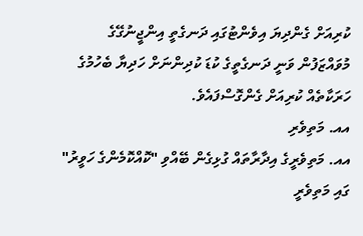ކުރިއަށް ގެންދިޔަ އިވެންޓުގައި ދަނގެތީ އިންޖީނުގޭގެ މުވައްޒަފުން ވަނީ ދަނގެތީގެ ކުޑަ ކުދިންނަށް ހަދިޔާ ބެހުމުގެ ހަރަކާތެއް ކުރިއަށް ގެންގޮސްފައެވެ.
އއ. މަތިވެރި
އއ. މަތިވެރީގެ އިދާރާތައް ގުޅިގެން ބޭއްވި "ކޮއްކޮމެންގެ ހަވީރު" ގައި މަތިވެރީ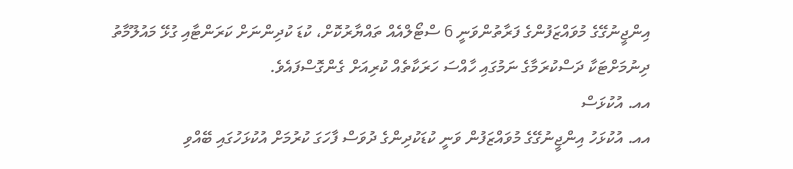އިންޖީނުގޭގެ މުވައްޒަފުންގެ ފަރާތުންވަނީ 6 ސްޓޯލްއެއް ތައްޔާރުކޮށް، ކުޑަ ކުދިންނަށް ކަރަންޓާއި ގުޅޭ މައުލޫމާތު ދިނުމަށްޓަކާ ދަސްކުރަމާގެ ނަމުގައި ހާއްސަ ހަރަކާތެއް ކުރިއަށް ގެންގޮސްފައެވެ.
އއ. އުކުޅަސް
އއ. އުކުޅަހު އިންޖީނުގޭގެ މުވައްޒަފުން ވަނީ ކުޑަކުދިންގެ ދުވަސް ފާހަގަ ކުރުމަށް އުކުޅަހުގައި ބޭއްވި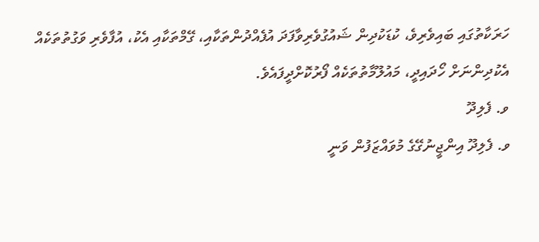ހަރަކާތުގައި ބައިވެރިވެ، ކުޑަކުދިން ޝައުގުވެރިވާފަދަ އުފެއްދުންތަކާއި، ގޭމްތަކާއި އެކު، އުފާވެރި ވަގުތުތަކެއް އެކުދިންނަށް ހޯދައިދީ، މައުލޫމާތުތަކެއް ފޯރުކޮށްދީފައެވެ.
ވ. ފެލިދޫ
ވ. ފެލިދޫ އިންޖީނުގޭގެ މުވައްޒަފުން ވަނީ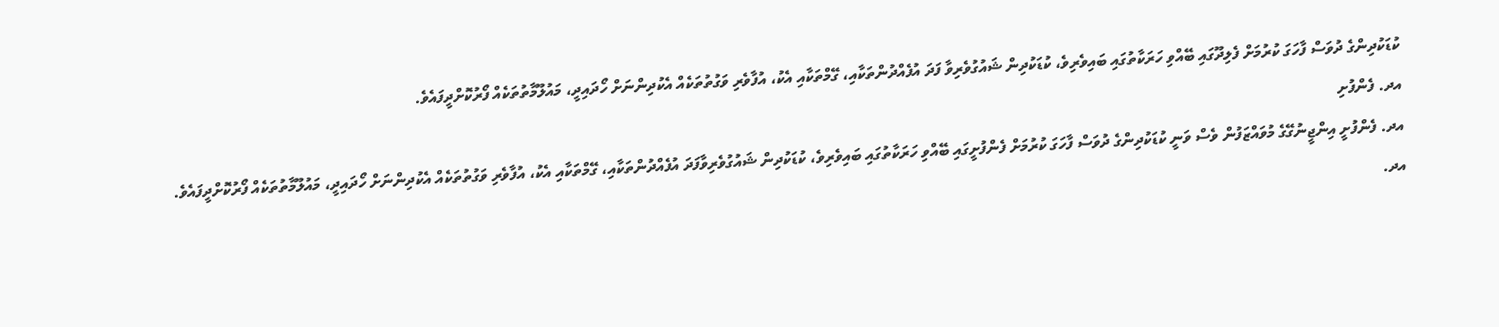ކުޑަކުދިންގެ ދުވަސް ފާހަގަ ކުރުމަށް ފެލިދޫގައި ބޭއްވި ހަރަކާތުގައި ބައިވެރިވެ، ކުޑަކުދިން ޝައުގުވެރިވާ ފަދަ އުފެއްދުންތަކާއި، ގޭމްތަކާއި އެކު، އުފާވެރި ވަގުތުތަކެއް އެކުދިންނަށް ހޯދައިދީ، މައުލޫމާތުތަކެއް ފޯރުކޮށްދީފައެވެ.
އދ. ފެންފުށި
އދ. ފެންފުށީ އިންޖީނުގޭގެ މުވައްޒަފުން ވެސް ވަނީ ކުޑަކުދިންގެ ދުވަސް ފާހަގަ ކުރުމަށް ފެންފުށީގައި ބޭއްވި ހަރަކާތުގައި ބައިވެރިވެ، ކުޑަކުދިން ޝައުގުވެރިވާފަދަ އުފެއްދުންތަކާއި، ގޭމްތަކާއި އެކު، އުފާވެރި ވަގުތުތަކެއް އެކުދިންނަށް ހޯދައިދީ، މައުލޫމާތުތަކެއް ފޯރުކޮށްދީފައެވެ.
އދ.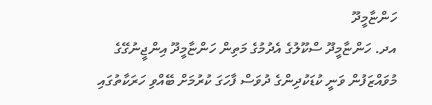ހަންޏާމީދޫ
އދ. ހަންޏާމީދޫ ސްކޫލުގެ އެދުމުގެ މަތިން ހަންޏާމީދޫ އިންޖީނުގޭގެ މުވައްޒަފުން ވަނީ ކުޑަކުދިންގެ ދުވަސް ފާހަގަ ކުރުމަށް ބޭއްވި ހަރަކާތުގައި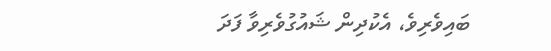ބައިވެރިވެ، އެކުދިން ޝައުގުވެރިވާ ފަދަ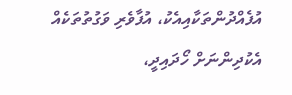އުފެއްދުންތަކާއިއެކު، އުފާވެރި ވަގުތުތަކެއް އެކުދިންނަށް ހޯދައިދީ،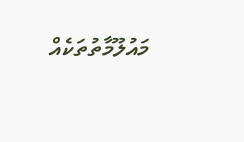މައުލޫމާތުތަކެއް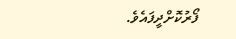ފޯރުކޮށްދީފައެވެ.